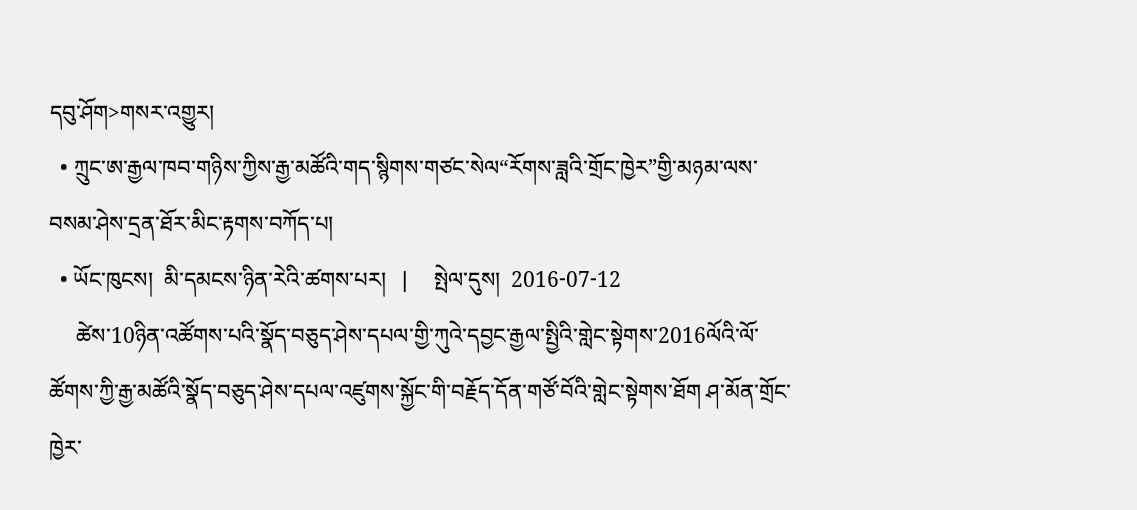དབུ་ཤོག>གསར་འགྱུར།
  • ཀྲུང་ཨ་རྒྱལ་ཁབ་གཉིས་ཀྱིས་རྒྱ་མཚོའི་གད་སྙིགས་གཙང་སེལ“རོགས་ཟླའི་གྲོང་ཁྱེར”གྱི་མཉམ་ལས་བསམ་ཤེས་དྲན་ཐོར་མིང་རྟགས་བཀོད་པ།
  • ཡོང་ཁུངས།  མི་དམངས་ཉིན་རེའི་ཚགས་པར།   |     སྤེལ་དུས།  2016-07-12
     ཚེས་10ཉིན་འཚོགས་པའི་སྣོད་བཅུད་ཤེས་དཔལ་གྱི་ཀུའེ་དབྱང་རྒྱལ་སྤྱིའི་གླེང་སྟེགས་2016ལོའི་ལོ་ཚོགས་ཀྱི་རྒྱ་མཚོའི་སྣོད་བཅུད་ཤེས་དཔལ་འཛུགས་སྐྱོང་གི་བརྗོད་དོན་གཙོ་བོའི་གླེང་སྟེགས་ཐོག ཤ་མོན་གྲོང་ཁྱེར་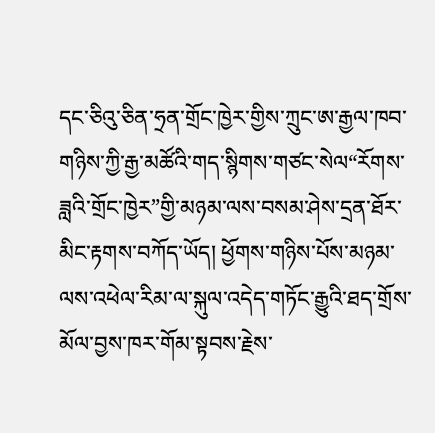དང་ཅིའུ་ཅིན་ཧྲན་གྲོང་ཁྱེར་གྱིས་ཀྲུང་ཨ་རྒྱལ་ཁབ་གཉིས་ཀྱི་རྒྱ་མཚོའི་གད་སྙིགས་གཙང་སེལ“རོགས་ཟླའི་གྲོང་ཁྱེར”གྱི་མཉམ་ལས་བསམ་ཤེས་དྲན་ཐོར་མིང་རྟགས་བཀོད་ཡོད། ཕྱོགས་གཉིས་པོས་མཉམ་ལས་འཕེལ་རིམ་ལ་སྐུལ་འདེད་གཏོང་རྒྱུའི་ཐད་གྲོས་མོལ་བྱས་ཁར་གོམ་སྟབས་རྗེས་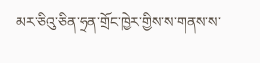མར་ཅིའུ་ཅིན་ཧྲན་གྲོང་ཁྱེར་གྱིས་ས་གནས་ས་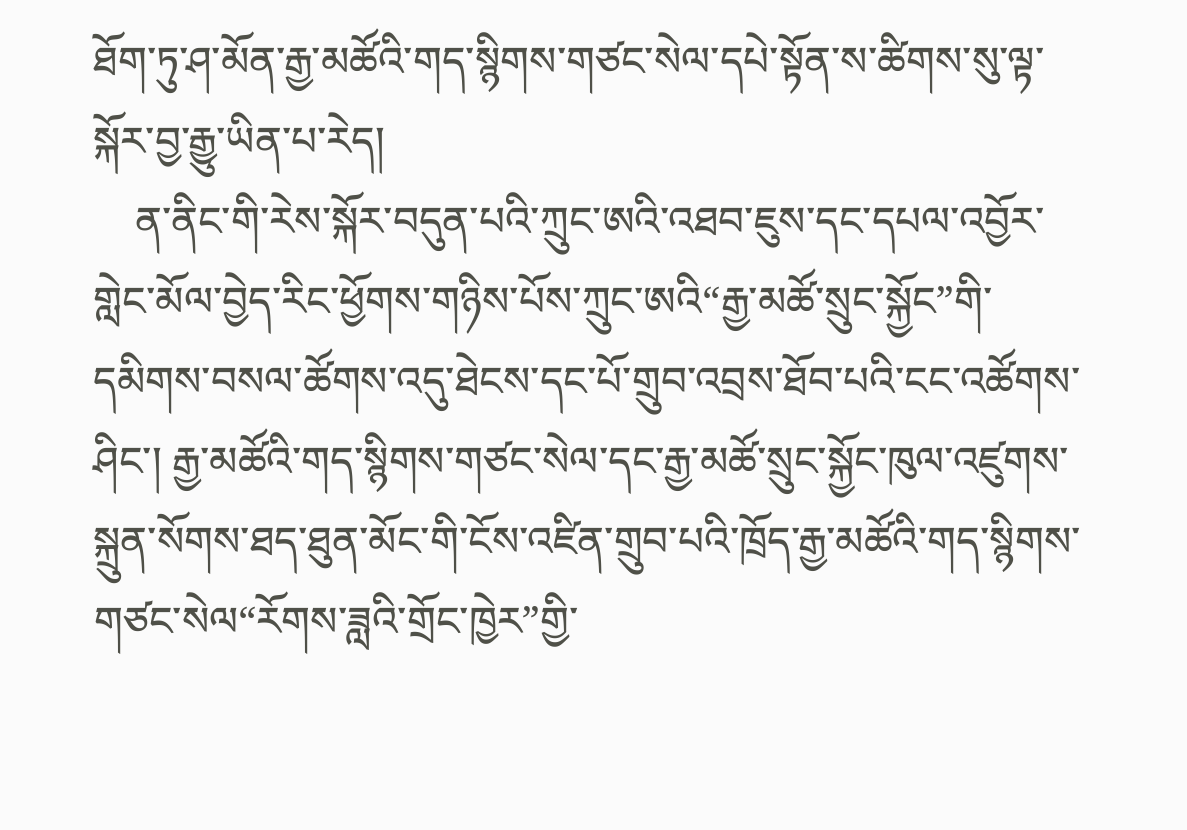ཐོག་ཏུ་ཤ་མོན་རྒྱ་མཚོའི་གད་སྙིགས་གཙང་སེལ་དཔེ་སྟོན་ས་ཚིགས་སུ་ལྟ་སྐོར་བྱ་རྒྱུ་ཡིན་པ་རེད།
    ན་ནིང་གི་རེས་སྐོར་བདུན་པའི་ཀྲུང་ཨའི་འཐབ་ཇུས་དང་དཔལ་འབྱོར་གླེང་མོལ་བྱེད་རིང་ཕྱོགས་གཉིས་པོས་ཀྲུང་ཨའི“རྒྱ་མཚོ་སྲུང་སྐྱོང”གི་དམིགས་བསལ་ཚོགས་འདུ་ཐེངས་དང་པོ་གྲུབ་འབྲས་ཐོབ་པའི་ངང་འཚོགས་ཤིང་། རྒྱ་མཚོའི་གད་སྙིགས་གཙང་སེལ་དང་རྒྱ་མཚོ་སྲུང་སྐྱོང་ཁུལ་འཛུགས་སྐྲུན་སོགས་ཐད་ཐུན་མོང་གི་ངོས་འཛིན་གྲུབ་པའི་ཁྲོད་རྒྱ་མཚོའི་གད་སྙིགས་གཙང་སེལ“རོགས་ཟླའི་གྲོང་ཁྱེར”གྱི་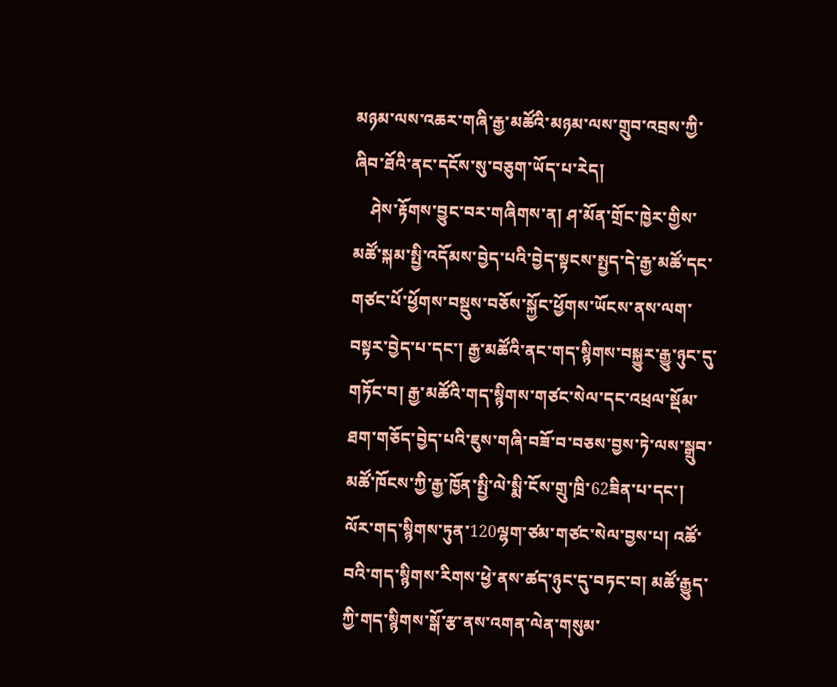མཉམ་ལས་འཆར་གཞི་རྒྱ་མཚོའི་མཉམ་ལས་གྲུབ་འབྲས་ཀྱི་ཞིབ་ཐོའི་ནང་དངོས་སུ་བཅུག་ཡོད་པ་རེད།
    ཤེས་རྟོགས་བྱུང་བར་གཞིགས་ན། ཤ་མོན་གྲོང་ཁྱེར་གྱིས་མཚོ་སྐམ་སྤྱི་འདོམས་བྱེད་པའི་བྱེད་སྟངས་སྤྱད་དེ་རྒྱ་མཚོ་དང་གཙང་པོ་ཕྱོགས་བསྡུས་བཅོས་སྐྱོང་ཕྱོགས་ཡོངས་ནས་ལག་བསྟར་བྱེད་པ་དང་། རྒྱ་མཚོའི་ནང་གད་སྙིགས་བསྐྱུར་རྒྱུ་ཉུང་དུ་གཏོང་བ། རྒྱ་མཚོའི་གད་སྙིགས་གཙང་སེལ་དང་འཕྲལ་སྡོམ་ཐག་གཅོད་བྱེད་པའི་ཇུས་གཞི་བཟོ་བ་བཅས་བྱས་ཏེ་ལས་སྒྲུབ་མཚོ་ཁོངས་ཀྱི་རྒྱ་ཁྱོན་སྤྱི་ལེ་སྨི་ངོས་གྲུ་ཁྲི་62ཟིན་པ་དང་། ལོར་གད་སྙིགས་ཏུན་120ལྷག་ཙམ་གཙང་སེལ་བྱས་པ། འཚོ་བའི་གད་སྙིགས་རིགས་ཕྱེ་ནས་ཚད་ཉུང་དུ་བཏང་བ། མཚོ་རྒྱུད་ཀྱི་གད་སྙིགས་སྒོ་རྩ་ནས་འགན་ལེན་གསུམ་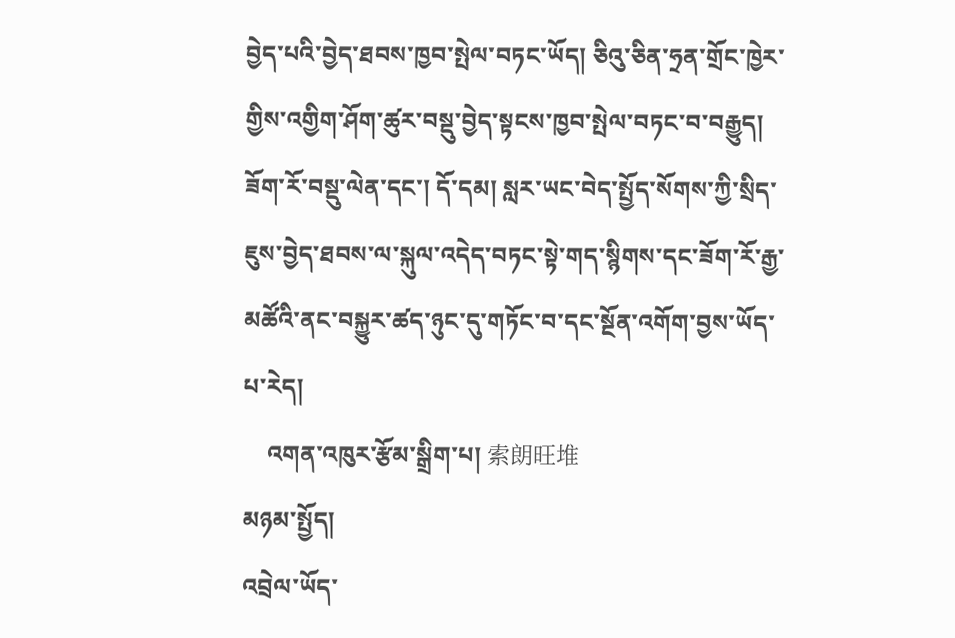བྱེད་པའི་བྱེད་ཐབས་ཁྱབ་སྤེལ་བཏང་ཡོད། ཅིའུ་ཅིན་ཧྲན་གྲོང་ཁྱེར་གྱིས་འགྱིག་ཤོག་ཚུར་བསྡུ་བྱེད་སྟངས་ཁྱབ་སྤེལ་བཏང་བ་བརྒྱུད། ཟོག་རོ་བསྡུ་ལེན་དང་། དོ་དམ། སླར་ཡང་བེད་སྤྱོད་སོགས་ཀྱི་སྲིད་ཇུས་བྱེད་ཐབས་ལ་སྐུལ་འདེད་བཏང་སྟེ་གད་སྙིགས་དང་ཟོག་རོ་རྒྱ་མཚོའི་ནང་བསྐྱུར་ཚད་ཉུང་དུ་གཏོང་བ་དང་སྔོན་འགོག་བྱས་ཡོད་པ་རེད།
    འགན་འཁུར་རྩོམ་སྒྲིག་པ། 索朗旺堆
མཉམ་སྤྱོད།
འབྲེལ་ཡོད་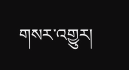གསར་འགྱུར།